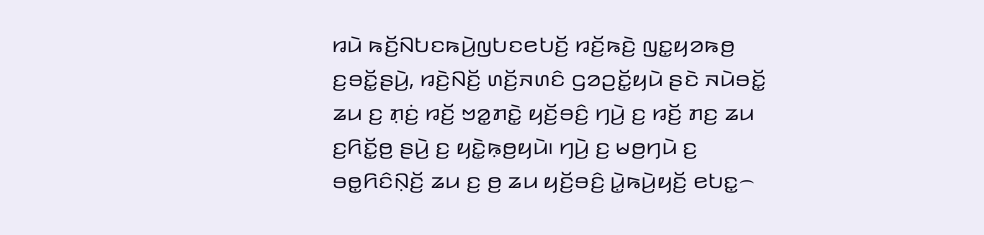ꤙꤣꤧ ꤒꤢꤩ꤬ꤡꤝꤢꤒꤣꤧ꤬ꤜꤝꤢꤕꤝꤢꤩ꤬ ꤙꤢꤩ꤬ꤒꤢꤧ꤬ ꤜꤢ꤭ꤟꤤꤒꤥ꤬ ꤢ꤬ꤋꤢꤩ꤭ꤔꤣꤧ꤬, ꤙꤢꤧ꤬ꤡꤢꤩ꤬ ꤛꤢꤩ꤬ꤏꤛꤢꤨ ꤞꤤꤑꤢꤩ꤭ꤟꤣꤧ ꤔꤢꤧ ꤏꤣꤧꤋꤢꤩ꤭ ꤘꤣ ꤢ꤬ ꤊ꤫ꤢꤦ꤬ ꤙꤢꤩ꤬ ꤠꤤ꤭ꤊꤢꤧ꤭ ꤟꤢꤩ꤬ꤋꤢꤨ꤬ ꤚꤣꤧ꤬ ꤢ꤬ ꤙꤢꤩ꤬ ꤊꤢ꤬ ꤘꤣ ꤢ꤬ꤖꤢꤩ꤭ꤥ꤬ ꤔꤣꤧ꤬ ꤢ꤬ ꤟꤢꤧ꤭ꤒ꤫ꤥ꤬ꤟꤣꤧ꤯ ꤚꤣꤧ꤬ ꤢ꤬ ꤗꤥ꤬ꤚꤣꤧ ꤢ꤬ ꤋꤥ꤭ꤖꤢꤨꤡ꤫ꤢꤩ꤬ ꤘꤣ ꤢ꤬ ꤥ꤬ ꤘꤣ ꤟꤢꤩ꤬ꤋꤢꤨ꤬ ꤣꤧ꤭ꤒꤣꤧ꤬ꤟꤢꤩ꤬ ꤕꤝꤢ꤭꤮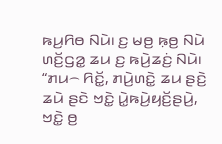ꤒꤣ꤬ꤖꤥ ꤡꤣꤧ꤯ ꤢ꤬ ꤗꤥ꤬ ꤒ꤫ꤥ꤬ ꤡꤣꤧ ꤛꤢꤩ꤬ꤞꤤ꤭ ꤘꤣ ꤢ꤬ ꤒꤣꤧ꤬ꤘꤢꤦ꤬ ꤡꤣꤧ꤯
“ꤊꤣ꤮ ꤖꤢꤩ꤭, ꤊꤣꤧ꤬ꤛꤢꤧ꤭ ꤘꤣ ꤔꤢꤧ꤬ ꤘꤣꤧ ꤔꤢꤧ ꤠꤢꤧ꤭ ꤣꤧ꤭ꤒꤣꤧ꤬ꤟꤢꤩ꤬ꤔꤣꤧ꤬, ꤠꤢꤧ꤭ ꤥ꤬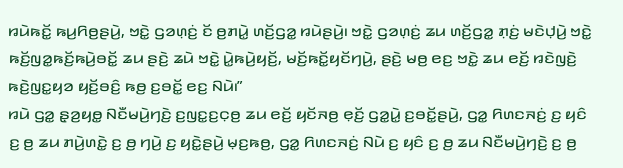ꤙꤣꤧꤒꤢꤩ꤭ ꤒꤣ꤬ꤖꤥ꤬ꤔꤣꤧ꤬, ꤠꤢꤧ꤭ ꤞꤤꤛ꤫ꤢꤦ꤬ ꤢꤩ ꤥ꤬ꤊꤣꤧ꤭ ꤛꤢꤩ꤬ꤞꤤ꤭ ꤙꤣꤧꤔꤣꤧ꤬꤯ ꤠꤢꤧ꤭ ꤞꤤꤛ꤫ꤢꤦ꤬ ꤘꤣ ꤛꤢꤩ꤬ꤞꤤ꤭ ꤊ꤫ꤢꤦ꤬ ꤗꤢꤧꤓ꤫ꤣꤧ꤬ ꤠꤢꤧ꤭ ꤒꤢꤩ꤬ꤜꤤ꤭ꤒꤢꤩ꤬ꤒꤣꤧ꤬ꤋꤢꤩ꤭ ꤘꤣ ꤔꤢꤧ꤬ ꤘꤣꤧ ꤠꤢꤧ꤭ ꤣꤧ꤭ꤒꤣꤧ꤬ꤟꤢꤩ꤬, ꤗꤢꤩ꤬ꤒꤢꤩ꤭ꤟꤢꤩꤚꤣꤧ꤬, ꤔꤢꤧ꤬ ꤗꤥ꤬ ꤕꤢ꤬ ꤠꤢꤧ꤭ ꤘꤣ ꤕꤢꤩ꤬ ꤙꤢꤧꤜꤢꤧ꤬ ꤒꤢꤧ꤬ꤜꤢ꤭ꤟꤤ ꤟꤢꤩ꤬ꤋꤢꤨ꤬ ꤒꤥ꤬ ꤢ꤬ꤋꤢꤩ꤭ ꤕꤢ꤬ ꤡꤣꤧ꤯”
ꤙꤣꤧ ꤞꤤ꤭ ꤔ꤫ꤤ꤬ꤟꤥ꤭ ꤡꤢꤪꤗꤣꤧ꤬ꤚꤢꤧ꤬ ꤢ꤬ꤜꤢ꤭ꤢ꤬ꤍ꤫ꤥ꤬ ꤘꤣ ꤕꤢꤩ꤬ ꤟꤢꤩꤏꤥ꤬ ꤕ꤫ꤢꤩ꤬ ꤞꤤ꤭ꤣꤧ꤭ ꤢ꤬ꤋꤢꤩ꤭ꤔꤣꤧ꤬, ꤞꤤ꤭ ꤖꤛꤢꤏꤢꤦ꤬ ꤢ꤬ ꤟꤢꤨ ꤢ꤬ ꤥ꤬ ꤘꤣ ꤊꤣꤧ꤬ꤛꤢꤧ꤭ ꤢ꤬ ꤥ꤬ ꤚꤣꤧ꤬ ꤢ꤬ ꤟꤢꤧ꤭ꤔꤣꤧ꤬ ꤗ꤫ꤢ꤬ꤒꤥ꤬, ꤞꤤ꤭ ꤖꤛꤢꤏꤢꤦ꤬ ꤡꤣꤧ ꤢ꤬ ꤟꤢꤨ ꤢ꤬ ꤥ꤬ ꤘꤣ ꤡꤢꤪꤗꤣꤧ꤬ꤚꤢꤧ꤬ ꤢ꤬ ꤥ꤬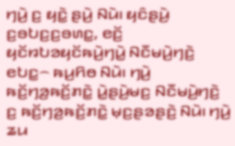ꤚꤣꤧ꤬ ꤢ꤬ ꤟꤢꤧ꤭ ꤔꤣꤧ꤬ ꤡꤣꤧ꤯ ꤟꤢꤨꤔꤣꤧ꤬ ꤢ꤬ꤋꤝꤢ꤬ꤢ꤬ꤋꤛꤢ꤭, ꤕꤢꤩ꤬ ꤟꤢꤩꤙꤝꤤꤟꤢꤩꤒꤣꤧ꤬ꤚꤣꤧ꤭ ꤡꤢꤪꤗꤣꤧ꤬ꤚꤢꤧ꤬ ꤕꤝꤢ꤭꤮ ꤒꤣ꤬ꤖꤥ ꤡꤣꤧ꤯ ꤚꤣꤧ꤬ ꤒꤢꤩ꤬ꤚꤤ꤬ꤒꤢꤩ꤬ꤊꤢꤧ꤭ ꤣꤧ꤭ꤔꤣꤧ꤬ꤗꤢ꤬ ꤡꤢꤪꤗꤣꤧ꤬ꤚꤢꤧ꤬ ꤢ꤬ ꤒꤢꤩ꤬ꤚꤤ꤬ꤒꤢꤩ꤬ꤊꤢꤧ꤭ ꤗ꤫ꤢ꤬ꤔꤤꤔꤢꤧ꤬ ꤡꤣꤧ꤯ ꤚꤣꤧ꤬ ꤘꤣ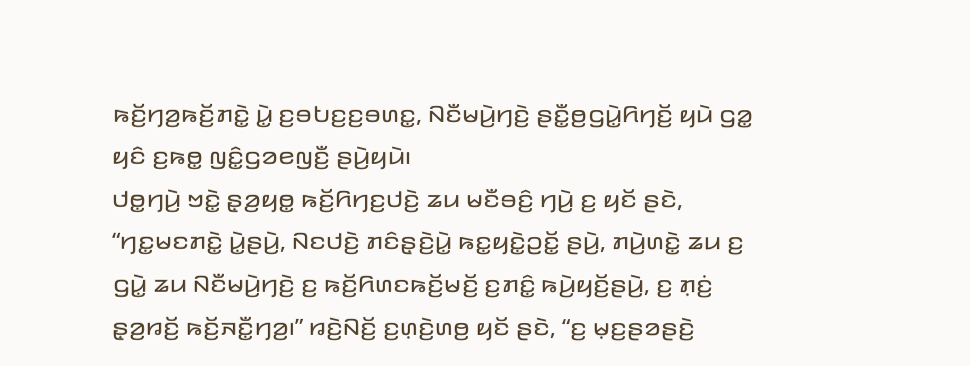ꤒꤢꤩ꤬ꤚꤤ꤬ꤒꤢꤩ꤬ꤊꤢꤧ꤭ ꤣꤧ꤭ ꤢ꤬ꤋꤝꤢ꤬ꤢ꤬ꤋꤛꤢ꤭, ꤡꤢꤪꤗꤣꤧ꤬ꤚꤢꤧ꤬ ꤔꤢꤪ꤭ꤥ꤬ꤞꤣꤧ꤭ꤖꤚꤢꤩ꤬ ꤟꤣꤧ ꤞꤤ꤭ ꤟꤢꤨ ꤢ꤬ꤒꤥ꤭ ꤜꤢꤨ꤭ꤞꤤꤕꤜꤢꤪ꤬ ꤔꤣꤧ꤬ꤟꤣꤧ꤯
ꤓꤥ꤭ꤚꤣꤧ꤬ ꤠꤢꤧ꤭ ꤔ꤫ꤤ꤬ꤟꤥ꤭ ꤒꤢꤩ꤬ꤖꤚꤢ꤬ꤓꤢꤧ꤬ ꤘꤣ ꤗꤢꤪꤋꤢꤨ꤬ ꤚꤣꤧ꤬ ꤢ꤬ ꤟꤢꤩ ꤔꤢꤧ, “ꤚꤢ꤭ꤗꤢꤊꤢꤧ꤭ ꤣꤧ꤭ꤔꤣꤧ꤬, ꤡꤢꤓꤢꤧ꤬ ꤊꤢꤨꤔ꤫ꤢꤧ꤬ꤣꤧ꤭ ꤒꤢ꤭ꤟꤢꤧ꤭ꤑꤢꤩ꤭ ꤔꤣꤧ꤬, ꤊꤣꤧ꤬ꤛꤢꤧ꤭ ꤘꤣ ꤢ꤬ ꤞꤣꤧ꤭ ꤘꤣ ꤡꤢꤪꤗꤣꤧ꤬ꤚꤢꤧ꤬ ꤢ꤬ ꤒꤢꤩ꤬ꤖꤛꤢꤒꤢꤩ꤬ꤗꤢꤩ꤬ ꤢ꤬ꤊꤢꤨ꤭ ꤒꤣꤧ꤬ꤟꤢꤩ꤬ꤔꤣꤧ꤬, ꤢ꤬ ꤊ꤫ꤢꤦ꤬ ꤔ꤫ꤤ꤬ꤙꤢꤩ꤬ ꤒꤢꤩ꤬ꤏꤢꤪ꤭ꤚꤤ꤬꤯” ꤙꤢꤧ꤬ꤡꤢꤩ꤬ ꤢ꤬ꤛ꤫ꤢꤧ꤬ꤛꤥ꤬ ꤟꤢꤩ ꤔꤢꤧ, “ꤢ꤬ ꤗ꤫ꤢ꤬ꤔꤤꤔꤢꤧ꤬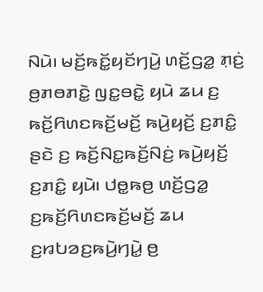ꤡꤣꤧ꤯ ꤗꤢꤩ꤬ꤒꤢꤩ꤭ꤟꤢꤩꤚꤣꤧ꤬ ꤛꤢꤩ꤬ꤞꤤ꤭ ꤊ꤫ꤢꤦ꤬ ꤥ꤬ꤊꤥꤊꤢꤧ꤭ ꤜꤢ꤭ꤋꤢꤧ꤭ ꤟꤣꤧ ꤘꤣ ꤢ꤬ ꤒꤢꤩ꤬ꤖꤛꤢꤒꤢꤩ꤬ꤗꤢꤩ꤬ ꤒꤣꤧ꤬ꤟꤢꤩ꤬ ꤢ꤬ꤊꤢꤨ꤭ ꤔꤢꤧ ꤢ꤬ ꤒꤢꤩ꤬ꤡꤢ꤭ꤒꤢꤩ꤬ꤡꤢꤦ꤬ ꤒꤣꤧ꤬ꤟꤢꤩ꤬ ꤢ꤬ꤊꤢꤨ꤭ ꤟꤣꤧ꤯ ꤓꤥ꤭ꤒꤥ꤬ ꤛꤢꤩ꤬ꤞꤤ꤭ ꤢ꤬ꤒꤢꤩ꤬ꤖꤛꤢꤒꤢꤩ꤬ꤗꤢꤩ꤬ ꤘꤣ ꤢ꤬ꤙꤝꤤꤢ꤬ꤒꤣꤧ꤬ꤚꤣꤧ꤭ ꤥ꤬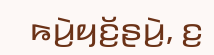ꤒꤣꤧ꤬ꤟꤢꤩ꤬ꤔꤣꤧ꤬, ꤢ꤬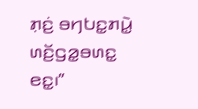ꤊ꤫ꤢꤦ꤬ ꤋꤚꤝꤢ꤭ꤊꤣꤧ꤭ ꤛꤢꤩ꤬ꤞꤤ꤭ꤋꤛꤢ꤭ ꤕꤢ꤭꤯”